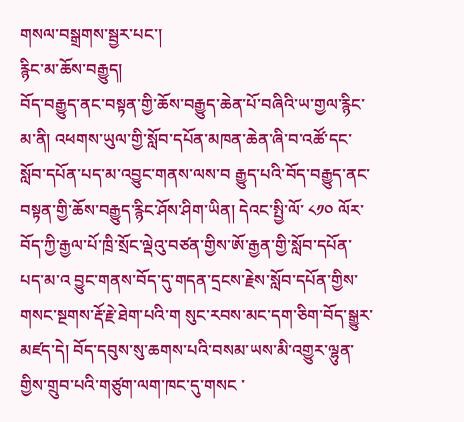གསལ་བསྒྲགས་སྦྱར་པང་།
རྙིང་མ་ཆོས་བརྒྱུད།
བོད་བརྒྱུད་ནང་བསྟན་གྱི་ཆོས་བརྒྱུད་ཆེན་པོ་བཞིའི་ཡ་གྱལ་རྙིང་མ་ནི། འཕགས་ཡུལ་གྱི་སློབ་དཔོན་མཁན་ཆེན་ཞི་བ་འཚོ་དང་སློབ་དཔོན་པད་མ་འབྱུང་གནས་ལས་བ རྒྱུད་པའི་བོད་བརྒྱུད་ནང་བསྟན་གྱི་ཆོས་བརྒྱུད་རྙིང་ཤོས་ཤིག་ཡིན། དེའང་སྤྱི་ལོ་ ༨༡༠ ལོར་བོད་ཀྱི་རྒྱལ་པོ་ཁྲི་སྲོང་ལྡེའུ་བཙན་གྱིས་ཨོ་རྒྱན་གྱི་སློབ་དཔོན་པད་མ་འ བྱུང་གནས་བོད་དུ་གདན་དྲངས་རྗེས་སློབ་དཔོན་གྱིས་གསང་སྔགས་རྡོ་རྗེ་ཐེག་པའི་ག སུང་རབས་མང་དག་ཅིག་བོད་སྒྱུར་མཛད་དེ། བོད་དབུས་སུ་ཆགས་པའི་བསམ་ཡས་མི་འགྱུར་ལྷུན་གྱིས་གྲུབ་པའི་གཙུག་ལག་ཁང་དུ་གསང ་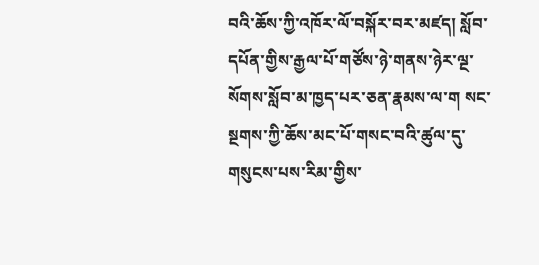བའི་ཆོས་ཀྱི་འཁོར་ལོ་བསྐོར་བར་མཛད། སློབ་དཔོན་གྱིས་རྒྱལ་པོ་གཙོས་ཉེ་གནས་ཉེར་ལྔ་སོགས་སློབ་མ་ཁྱད་པར་ཅན་རྣམས་ལ་ག སང་སྔགས་ཀྱི་ཆོས་མང་པོ་གསང་བའི་ཚུལ་དུ་གསུངས་པས་རིམ་གྱིས་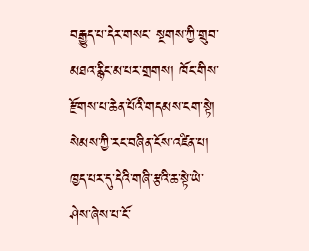བརྒྱུད་པ་དེར་གསང་ སྔགས་ཀྱི་གྲུབ་མཐའ་རྙིང་མ་པར་གྲགས། ཁོང་གིས་རྫོགས་པ་ཆེན་པོའི་གདམས་ངག་སྟེ། སེམས་ཀྱི་རང་བཞིན་ངོས་འཛིན་པ། ཁྱད་པར་དུ་དེའི་གཞི་རྩའི་ཆ་སྟེ་ཡེ་ཤེས་ཞེས་པ་ངོ་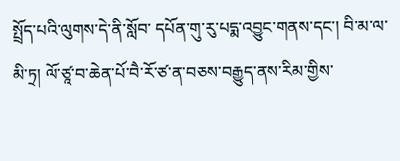སྤྲོད་པའི་ལུགས་དེ་ནི་སློབ་ དཔོན་གུ་རུ་པདྨ་འབྱུང་གནས་དང་། བི་མ་ལ་མི་ཏྲ། ལོ་ཙཱ་བ་ཆེན་པོ་བཻ་རོ་ཙ་ན་བཅས་བརྒྱུད་ནས་རིམ་གྱིས་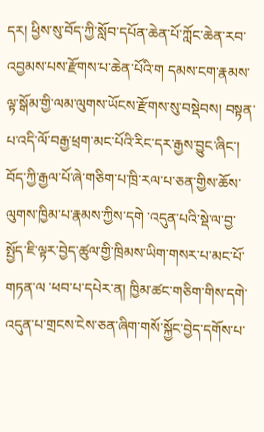དར། ཕྱིས་སུ་བོད་ཀྱི་སློབ་དཔོན་ཆེན་པོ་ཀློང་ཆེན་རབ་འབྱམས་པས་རྫོགས་པ་ཆེན་པོའི་ག དམས་ངག་རྣམས་ལྟ་སྒོམ་གྱི་ལམ་ལུགས་ཡོངས་རྫོགས་སུ་བསྡེབས། བསྟན་པ་འདི་ལོ་བརྒྱ་ཕྲག་མང་པོའི་རིང་དར་རྒྱས་བྱུང་ཞིང་། བོད་ཀྱི་རྒྱལ་པོ་ཞེ་གཅིག་པ་ཁྲི་རལ་པ་ཅན་གྱིས་ཆོས་ལུགས་ཁྱིམ་པ་རྣམས་ཀྱིས་དགེ ་འདུན་པའི་སྡེ་ལ་བྱ་སྤྱོད་ཇི་ལྟར་བྱེད་ཚུལ་གྱི་ཁྲིམས་ཡིག་གསར་པ་མང་པོ་གཏན་ལ ་ཕབ་པ་དཔེར་ན། ཁྱིམ་ཚང་གཅིག་གིས་དགེ་འདུན་པ་གྲངས་ངེས་ཅན་ཞིག་གསོ་སྐྱོང་བྱེད་དགོས་པ་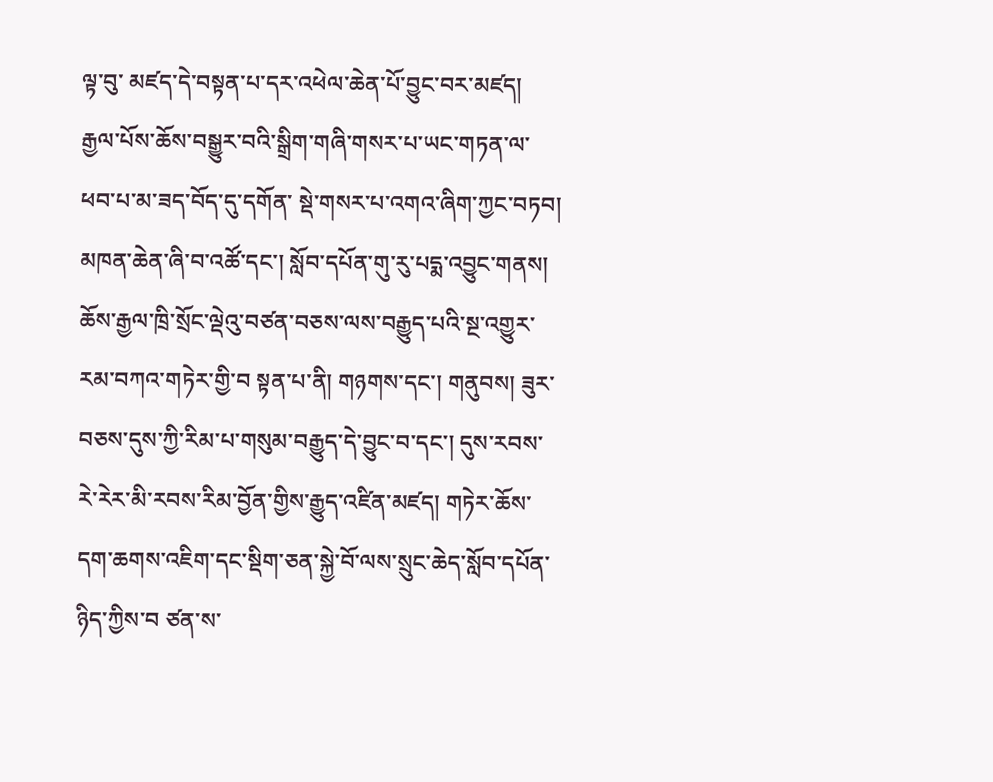ལྟ་བུ་ མཛད་དེ་བསྟན་པ་དར་འཕེལ་ཆེན་པོ་བྱུང་བར་མཛད། རྒྱལ་པོས་ཆོས་བསྒྱུར་བའི་སྒྲིག་གཞི་གསར་པ་ཡང་གཏན་ལ་ཕབ་པ་མ་ཟད་བོད་དུ་དགོན་ སྡེ་གསར་པ་འགའ་ཞིག་ཀྱང་བཏབ།
མཁན་ཆེན་ཞི་བ་འཚོ་དང་། སློབ་དཔོན་གུ་རུ་པདྨ་འབྱུང་གནས། ཆོས་རྒྱལ་ཁྲི་སྲོང་ལྡེའུ་བཙན་བཅས་ལས་བརྒྱུད་པའི་སྔ་འགྱུར་རམ་བཀའ་གཏེར་གྱི་བ སྟན་པ་ནི། གཉགས་དང་། གནུབས། ཟུར་བཅས་དུས་ཀྱི་རིམ་པ་གསུམ་བརྒྱུད་དེ་བྱུང་བ་དང་། དུས་རབས་རེ་རེར་མི་རབས་རིམ་བྱོན་གྱིས་རྒྱུད་འཛིན་མཛད། གཏེར་ཆོས་དག་ཆགས་འཇིག་དང་སྡིག་ཅན་སྐྱེ་བོ་ལས་སྲུང་ཆེད་སློབ་དཔོན་ཉིད་ཀྱིས་བ ཙན་ས་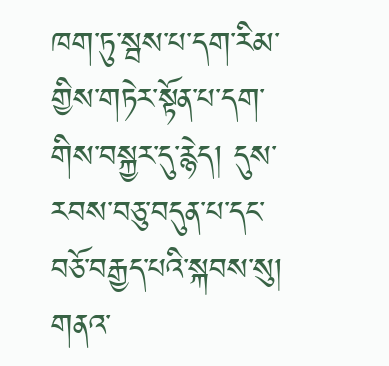ཁག་ཏུ་སྦས་པ་དག་རིམ་གྱིས་གཏེར་སྟོན་པ་དག་གིས་བསྐྱར་དུ་རྙེད། དུས་རབས་བཅུ་བདུན་པ་དང་བཅོ་བརྒྱད་པའི་སྐབས་སུ། གནའ་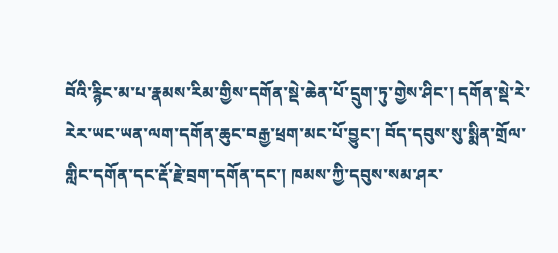བོའི་རྙིང་མ་པ་རྣམས་རིམ་གྱིས་དགོན་སྡེ་ཆེན་པོ་དྲུག་ཏུ་གྱེས་ཤིང་། དགོན་སྡེ་རེ་རེར་ཡང་ཡན་ལག་དགོན་ཆུང་བརྒྱ་ཕྲག་མང་པོ་བྱུང་། བོད་དབུས་སུ་སྨིན་གྲོལ་གླིང་དགོན་དང་རྡོ་རྗེ་བྲག་དགོན་དང་། ཁམས་ཀྱི་དབུས་སམ་ཤར་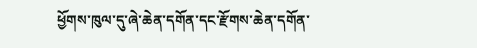ཕྱོགས་ཁུལ་དུ་ཞེ་ཆེན་དགོན་དང་རྫོགས་ཆེན་དགོན་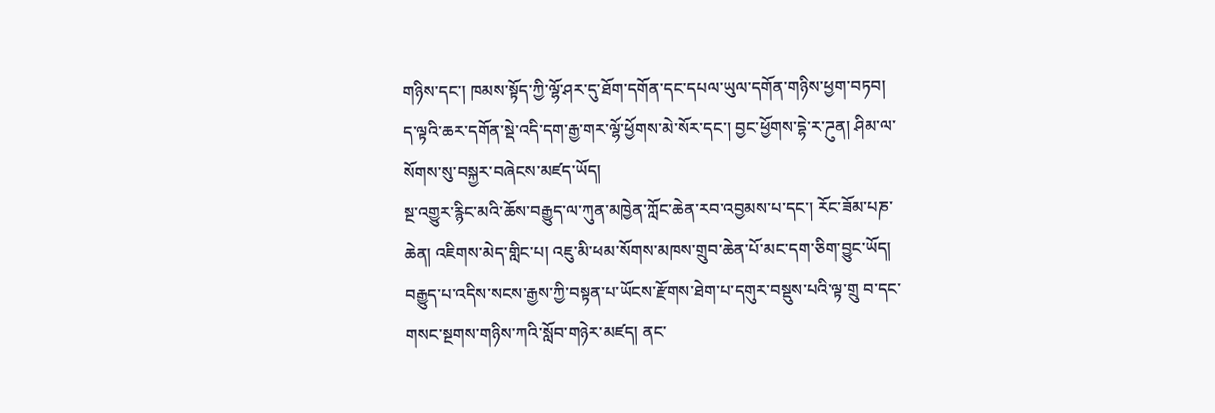གཉིས་དང་། ཁམས་སྟོད་ཀྱི་ལྷོ་ཤར་དུ་ཐོག་དགོན་དང་དཔལ་ཡུལ་དགོན་གཉིས་ཕྱག་བཏབ། ད་ལྟའི་ཆར་དགོན་སྡེ་འདི་དག་རྒྱ་གར་ལྷོ་ཕྱོགས་མེ་སོར་དང་། བྱང་ཕྱོགས་དྷེ་ར་ཌུན། ཤིམ་ལ་སོགས་སུ་བསྐྱར་བཞེངས་མཛད་ཡོད།
སྔ་འགྱུར་རྙིང་མའི་ཆོས་བརྒྱུད་ལ་ཀུན་མཁྱེན་ཀློང་ཆེན་རབ་འབྱམས་པ་དང་། རོང་ཟོམ་པཎ་ཆེན། འཇིགས་མེད་གླིང་པ། འཇུ་མི་ཕམ་སོགས་མཁས་གྲུབ་ཆེན་པོ་མང་དག་ཅིག་བྱུང་ཡོད། བརྒྱུད་པ་འདིས་སངས་རྒྱས་ཀྱི་བསྟན་པ་ཡོངས་རྫོགས་ཐེག་པ་དགུར་བསྡུས་པའི་ལྟ་གྲུ བ་དང་གསང་སྔགས་གཉིས་ཀའི་སློབ་གཉེར་མཛད། ནང་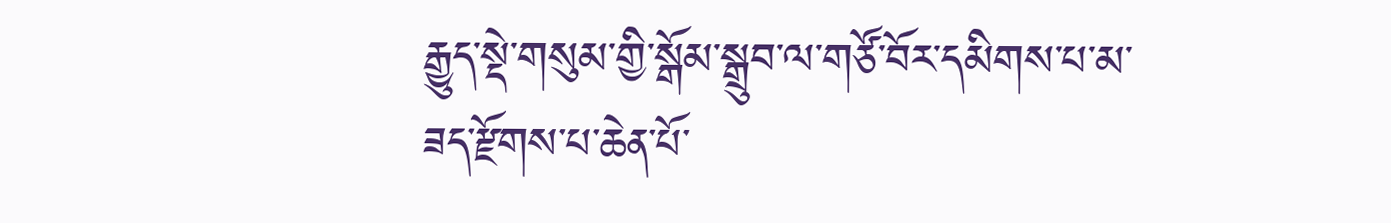རྒྱུད་སྡེ་གསུམ་གྱི་སྒོམ་སྒྲུབ་ལ་གཙོ་བོར་དམིགས་པ་མ་ཟད་རྫོགས་པ་ཆེན་པོ་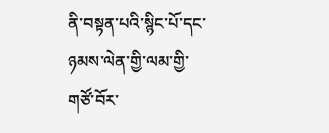ནི་བསྟན་པའི་སྙིང་པོ་དང་ཉམས་ལེན་གྱི་ལམ་གྱི་གཙོ་བོར་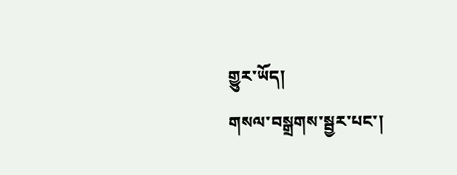གྱུར་ཡོད།
གསལ་བསྒྲགས་སྦྱར་པང་།